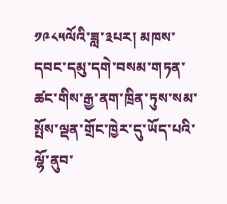༡༩༨༥ལོའི་ཟླ་༣པར། མཁས་དབང་དམུ་དགེ་བསམ་གཏན་ཚང་གིས་རྒྱ་ནག་ཁྲིན་ཏུས་སམ་སྤོས་ལྡན་གྲོང་ཁྱེར་དུ་ཡོད་པའི་ལྷོ་ནུབ་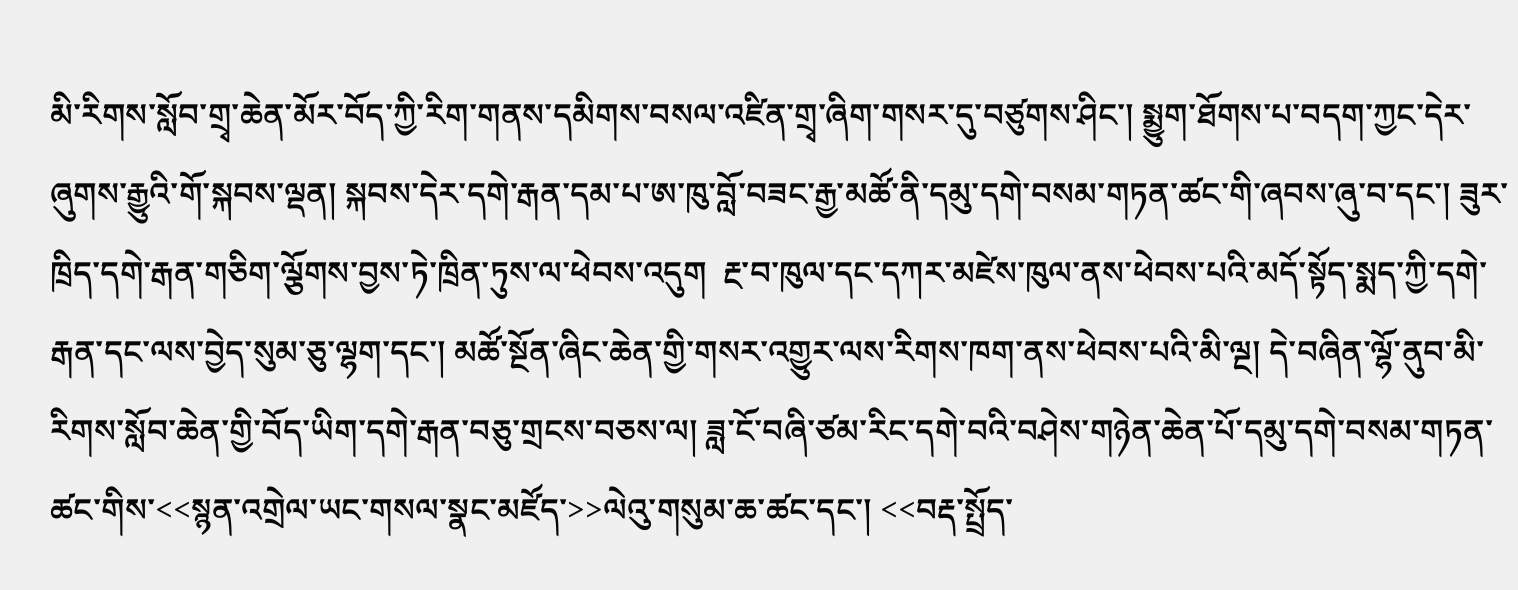མི་རིགས་སློབ་གྲྭ་ཆེན་མོར་བོད་ཀྱི་རིག་གནས་དམིགས་བསལ་འཛིན་གྲྭ་ཞིག་གསར་དུ་བཙུགས་ཤིང་། སྨྱུག་ཐོགས་པ་བདག་ཀྱང་དེར་ཞུགས་རྒྱུའི་གོ་སྐབས་ལྡན། སྐབས་དེར་དགེ་རྒན་དམ་པ་ཨ་ཁུ་བློ་བཟང་རྒྱ་མཚོ་ནི་དམུ་དགེ་བསམ་གཏན་ཚང་གི་ཞབས་ཞུ་བ་དང་། ཟུར་ཁྲིད་དགེ་རྒན་གཅིག་ལྕོགས་བྱས་ཏེ་ཁྲིན་ཏུས་ལ་ཕེབས་འདུག  རྔ་བ་ཁུལ་དང་དཀར་མཛེས་ཁུལ་ནས་ཕེབས་པའི་མདོ་སྟོད་སྨད་ཀྱི་དགེ་རྒན་དང་ལས་བྱེད་སུམ་ཅུ་ལྷག་དང་། མཚོ་སྔོན་ཞིང་ཆེན་གྱི་གསར་འགྱུར་ལས་རིགས་ཁག་ནས་ཕེབས་པའི་མི་ལྔ། དེ་བཞིན་ལྷོ་ནུབ་མི་རིགས་སློབ་ཆེན་གྱི་བོད་ཡིག་དགེ་རྒན་བཅུ་གྲངས་བཅས་ལ། ཟླ་ངོ་བཞི་ཙམ་རིང་དགེ་བའི་བཤེས་གཉེན་ཆེན་པོ་དམུ་དགེ་བསམ་གཏན་ཚང་གིས་<<སྙན་འགྲེལ་ཡང་གསལ་སྣང་མཛོད་>>ལེའུ་གསུམ་ཆ་ཚང་དང་། <<བརྡ་སྤྲོད་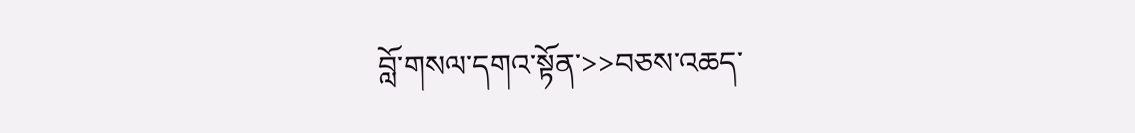བློ་གསལ་དགའ་སྟོན་>>བཅས་འཆད་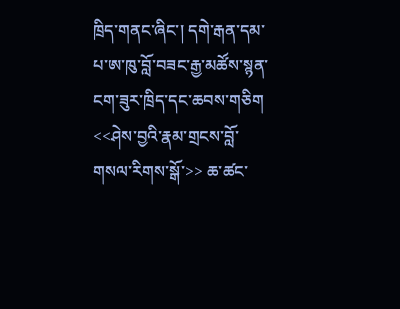ཁྲིད་གནང་ཞིང་། དགེ་རྒན་དམ་པ་ཨ་ཁུ་བློ་བཟང་རྒྱ་མཚོས་སྙན་ངག་ཟུར་ཁྲིད་དང་ཆབས་གཅིག  <<ཤེས་བྱའི་རྣམ་གྲངས་བློ་གསལ་རིགས་སྒོ་>> ཆ་ཚང་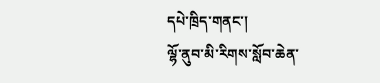དཔེ་ཁྲིད་གནང་།
ལྷོ་ནུབ་མི་རིགས་སློབ་ཆེན་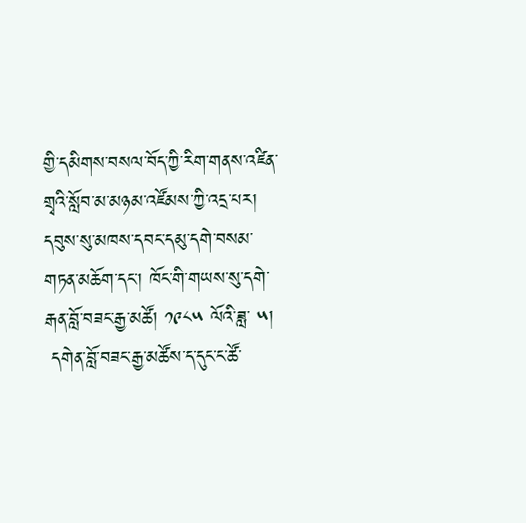གྱི་དམིགས་བསལ་བོད་ཀྱི་རིག་གནས་འཛིན་གྲྭའི་སློབ་མ་མཉམ་འཛོམས་ཀྱི་འདྲ་པར། དབུས་སུ་མཁས་དབང་དམུ་དགེ་བསམ་གཏན་མཆོག་དང་། ཁོང་གི་གཡས་སུ་དགེ་རྒན་བློ་བཟང་རྒྱ་མཚོ། ༡༩༨༥ ལོའི་ཟླ་ ༥།
 དགེན་བློ་བཟང་རྒྱ་མཚོས་ད་དུང་ང་ཚོ་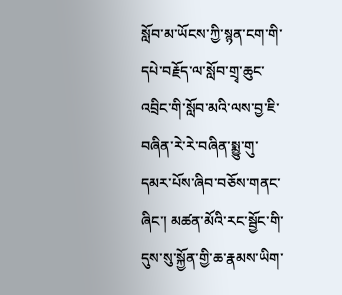སློབ་མ་ཡོངས་ཀྱི་སྙན་ངག་གི་དཔེ་བརྗོད་ལ་སློབ་གྲྭ་ཆུང་འབྲིང་གི་སློབ་མའི་ལས་བྱ་ཇི་བཞིན་རེ་རེ་བཞིན་སྨྱུ་གུ་དམར་པོས་ཞིབ་བཅོས་གནང་ཞིང་། མཚན་མོའི་རང་སྦྱོང་གི་དུས་སུ་སྐྱོན་གྱི་ཆ་རྣམས་ཡིག་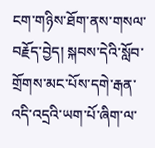ངག་གཉིས་ཐོག་ནས་གསལ་བརྗོད་བྱེད། སྐབས་དེའི་སློབ་གྲོགས་མང་པོས་དགེ་རྒན་འདི་འདྲའི་ཡག་པོ་ཞིག་ལ་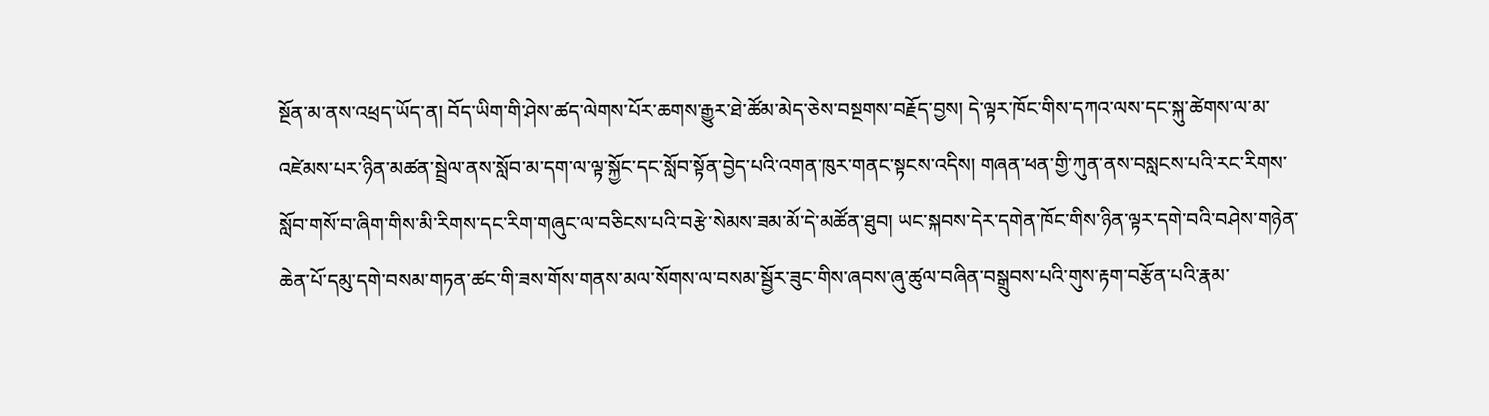སྔོན་མ་ནས་འཕྲད་ཡོད་ན། བོད་ཡིག་གི་ཤེས་ཚད་ལེགས་པོར་ཆགས་རྒྱུར་ཐེ་ཚོམ་མེད་ཅེས་བསྔགས་བརྗོད་བྱས། དེ་ལྟར་ཁོང་གིས་དཀའ་ལས་དང་སྐུ་ཚེགས་ལ་མ་འཛེམས་པར་ཉིན་མཚན་སྦྲེལ་ནས་སློབ་མ་དག་ལ་ལྟ་སྐྱོང་དང་སློབ་སྟོན་བྱེད་པའི་འགན་ཁུར་གནང་སྟངས་འདིས། གཞན་ཕན་གྱི་ཀུན་ནས་བསླངས་པའི་རང་རིགས་སློབ་གསོ་བ་ཞིག་གིས་མི་རིགས་དང་རིག་གཞུང་ལ་བཅིངས་པའི་བརྩེ་སེམས་ཟམ་མོ་དེ་མཚོན་ཐུབ། ཡང་སྐབས་དེར་དགེན་ཁོང་གིས་ཉིན་ལྟར་དགེ་བའི་བཤེས་གཉེན་ཆེན་པོ་དམུ་དགེ་བསམ་གཏན་ཚང་གི་ཟས་གོས་གནས་མལ་སོགས་ལ་བསམ་སྦྱོར་ཟུང་གིས་ཞབས་ཞུ་ཚུལ་བཞིན་བསྒྲུབས་པའི་གུས་རྟག་བརྩོན་པའི་རྣམ་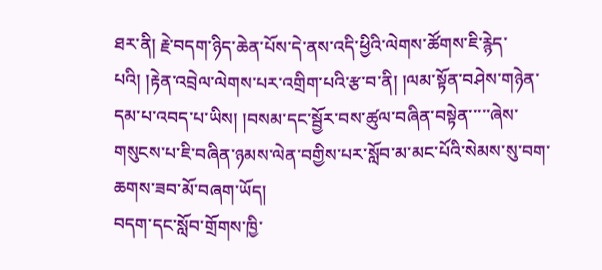ཐར་ནི། རྗེ་བདག་ཉིད་ཆེན་པོས་དེ་ནས་འདི་ཕྱིའི་ལེགས་ཚོགས་ཇི་རྙེད་པའི། །རྟེན་འབྲེལ་ལེགས་པར་འགྲིག་པའི་རྩ་བ་ནི། །ལམ་སྟོན་བཤེས་གཉེན་དམ་པ་འབད་པ་ཡིས། །བསམ་དང་སྦྱོར་བས་ཚུལ་བཞིན་བསྟེན་་་་་ཞེས་གསུངས་པ་ཇི་བཞིན་ཉམས་ལེན་བགྱིས་པར་སློབ་མ་མང་པོའི་སེམས་སུ་བག་ཆགས་ཟབ་མོ་བཞག་ཡོད།
བདག་དང་སློབ་གྲོགས་ཁྱི་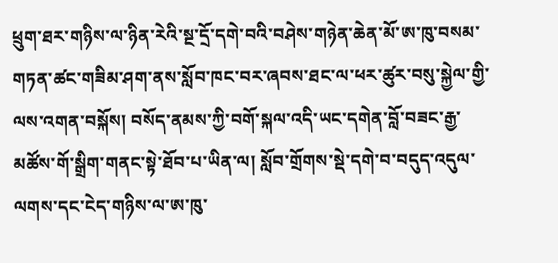ཕྲུག་ཐར་གཉིས་ལ་ཉིན་རེའི་སྔ་དྲོ་དགེ་བའི་བཤེས་གཉེན་ཆེན་མོ་ཨ་ཁུ་བསམ་གཏན་ཚང་གཟིམ་ཤག་ནས་སློབ་ཁང་བར་ཞབས་ཐང་ལ་ཕར་ཚུར་བསུ་སྐྱེལ་གྱི་ལས་འགན་བསྐོས། བསོད་ནམས་ཀྱི་བགོ་སྐལ་འདི་ཡང་དགེན་བློ་བཟང་རྒྱ་མཚོས་གོ་སྒྲིག་གནང་སྟེ་ཐོབ་པ་ཡིན་ལ། སློབ་གྲོགས་སྡེ་དགེ་བ་བདུད་འདུལ་ལགས་དང་ངེད་གཉིས་ལ་ཨ་ཁུ་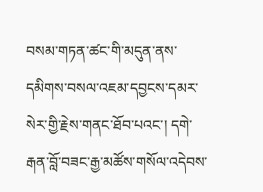བསམ་གཏན་ཚང་གི་མདུན་ནས་དམིགས་བསལ་འཇམ་དབྱངས་དམར་སེར་གྱི་རྗེས་གནང་ཐོབ་པའང་། དགེ་རྒན་བློ་བཟང་རྒྱ་མཚོས་གསོལ་འདེབས་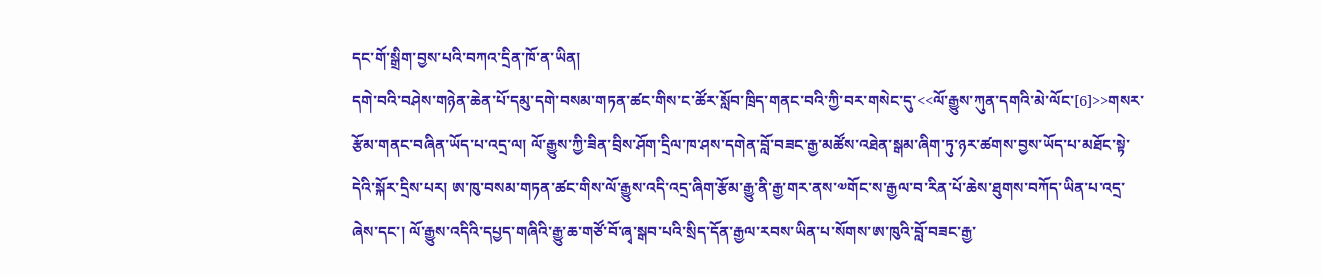དང་གོ་སྒྲིག་བྱས་པའི་བཀའ་དྲིན་ཁོ་ན་ཡིན།
དགེ་བའི་བཤེས་གཉེན་ཆེན་པོ་དམུ་དགེ་བསམ་གཏན་ཚང་གིས་ང་ཚོར་སློབ་ཁྲིད་གནང་བའི་ཀྱི་བར་གསེང་དུ་<<ལོ་རྒྱུས་ཀུན་དགའི་མེ་ལོང་[6]>>གསར་རྩོམ་གནང་བཞིན་ཡོད་པ་འདྲ་ལ། ལོ་རྒྱུས་ཀྱི་ཟིན་བྲིས་ཤོག་དྲིལ་ཁ་ཤས་དགེན་བློ་བཟང་རྒྱ་མཚོས་འཐེན་སྒམ་ཞིག་ཏུ་ཉར་ཚགས་བྱས་ཡོད་པ་མཐོང་སྟེ་དེའི་སྐོར་དྲིས་པར། ཨ་ཁུ་བསམ་གཏན་ཚང་གིས་ལོ་རྒྱུས་འདི་འདྲ་ཞིག་རྩོམ་རྒྱུ་ནི་རྒྱ་གར་ནས་༧གོང་ས་རྒྱལ་བ་རིན་པོ་ཆེས་ཐུགས་བཀོད་ཡིན་པ་འདྲ་ཞེས་དང་། ལོ་རྒྱུས་འདིའི་དཔྱད་གཞིའི་རྒྱུ་ཆ་གཙོ་བོ་ཞྭ་སྒབ་པའི་སྲིད་དོན་རྒྱལ་རབས་ཡིན་པ་སོགས་ཨ་ཁུའི་བློ་བཟང་རྒྱ་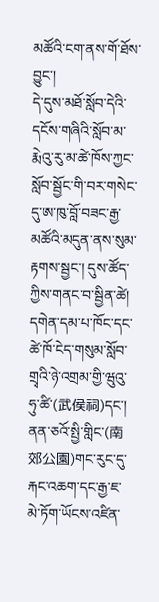མཚོའི་ངག་ནས་གོ་ཐོས་བྱུང་།
དེ་དུས་མཐོ་སློབ་དེའི་དངོས་གཞིའི་སློབ་མ་རྨེའུ་རུ་མ་ཚེ་ཁོས་ཀྱང་སློབ་སྦྱོང་གི་བར་གསེང་དུ་ཨ་ཁུ་བློ་བཟང་རྒྱ་མཚོའི་མདུན་ནས་སུམ་རྟགས་སྦྱང་། དུས་ཚོད་ཀྱིས་གནང་བ་སྦྱིན་ཚེ། དགེན་དམ་པ་ཁོང་དང་ཚེ་ཁོ་ངེད་གསུམ་སློབ་གྲྭའི་ཉེ་འགྲམ་གྱི་ཝུའུ་ཧུ་ཚི་(武侯祠)དང་། ནན་ཅའོ་སྤྱི་གླིང་(南郊公園)གང་རུང་དུ་རྐང་འཆག་དང་རྒྱ་ཇ་མེ་ཏོག་ཡོངས་འཛིན་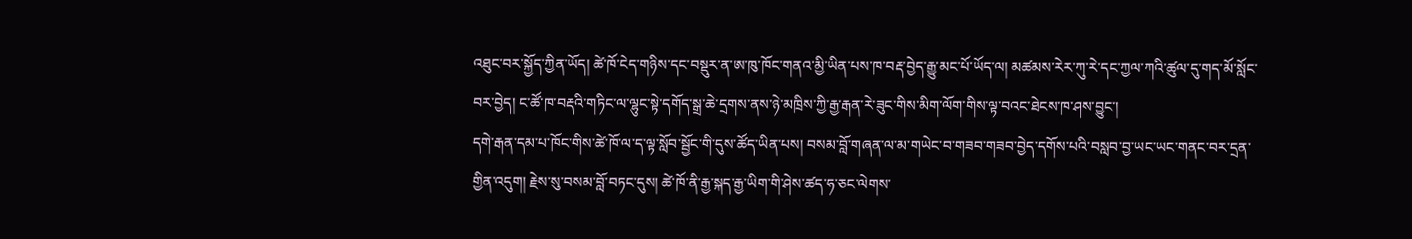འཐུང་བར་སྐྱོད་ཀྱིན་ཡོད། ཚེ་ཁོ་ངེད་གཉིས་དང་བསྡུར་ན་ཨ་ཁུ་ཁོང་གནའ་མྱི་ཡིན་པས་ཁ་བརྡ་བྱེད་རྒྱུ་མང་པོ་ཡོད་ལ། མཚམས་རེར་ཀུ་རེ་དང་ཀྱལ་ཀའི་ཚུལ་དུ་གད་མོ་སློང་བར་བྱེད། ང་ཚོ་ཁ་བརྡའི་གཏིང་ལ་ལྷུང་སྟེ་དགོད་སྒྲ་ཆེ་དྲགས་ནས་ཉེ་མཁྲིས་ཀྱི་རྒྱ་རྒན་རེ་ཟུང་གིས་མིག་ལོག་གིས་ལྟ་བའང་ཐེངས་ཁ་ཤས་བྱུང་།
དགེ་རྒན་དམ་པ་ཁོང་གིས་ཚེ་ཁོ་ལ་ད་ལྟ་སློབ་སྦྱོང་གི་དུས་ཚོད་ཡིན་པས། བསམ་བློ་གཞན་ལ་མ་གཡེང་བ་གཟབ་གཟབ་བྱེད་དགོས་པའི་བསླབ་བྱ་ཡང་ཡང་གནང་བར་དྲན་གྱིན་འདུག། རྗེས་སུ་བསམ་བློ་བཏང་དུས། ཚེ་ཁོ་ནི་རྒྱ་སྐད་རྒྱ་ཡིག་གི་ཤེས་ཚད་ཧ་ཅང་ལེགས་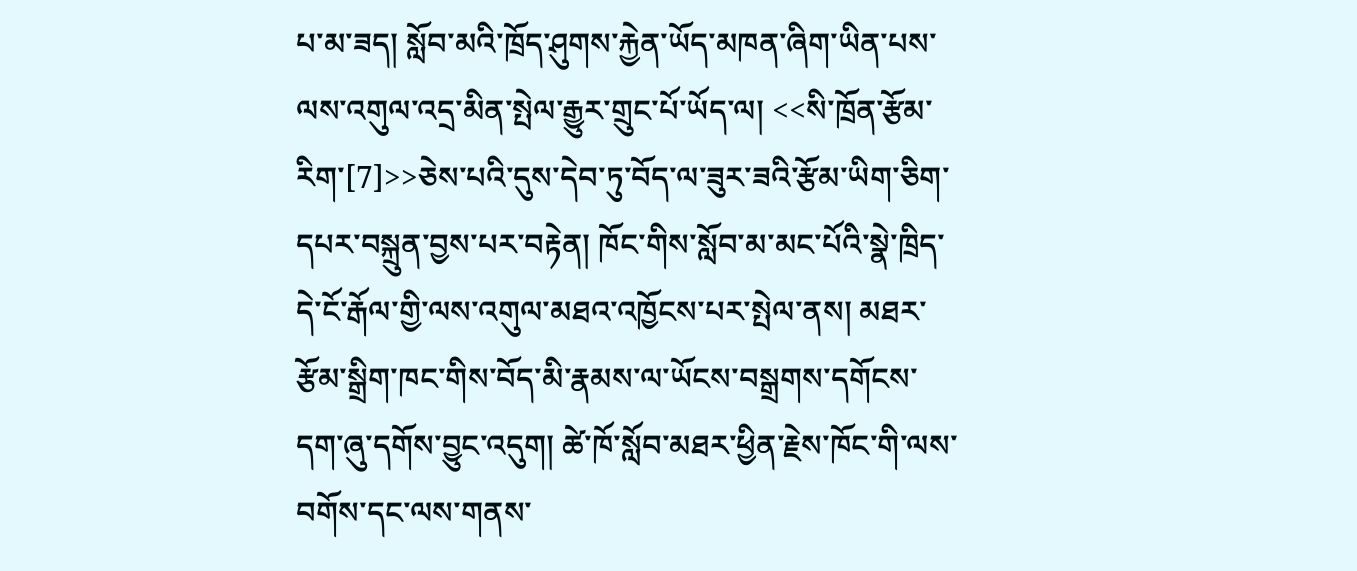པ་མ་ཟད། སློབ་མའི་ཁྲོད་ཤུགས་རྐྱེན་ཡོད་མཁན་ཞིག་ཡིན་པས་ལས་འགུལ་འདྲ་མིན་སྤེལ་རྒྱུར་གྲུང་པོ་ཡོད་ལ། <<སི་ཁྲོན་རྩོམ་རིག་[7]>>ཅེས་པའི་དུས་དེབ་ཏུ་བོད་ལ་ཟུར་ཟའི་རྩོམ་ཡིག་ཅིག་དཔར་བསྐྲུན་བྱས་པར་བརྟེན། ཁོང་གིས་སློབ་མ་མང་པོའི་སྣེ་ཁྲིད་དེ་ངོ་རྒོལ་གྱི་ལས་འགུལ་མཐའ་འཁྱོངས་པར་སྤེལ་ནས། མཐར་རྩོམ་སྒྲིག་ཁང་གིས་བོད་མི་རྣམས་ལ་ཡོངས་བསྒྲགས་དགོངས་དག་ཞུ་དགོས་བྱུང་འདུག། ཚེ་ཁོ་སློབ་མཐར་ཕྱིན་རྗེས་ཁོང་གི་ལས་བགོས་དང་ལས་གནས་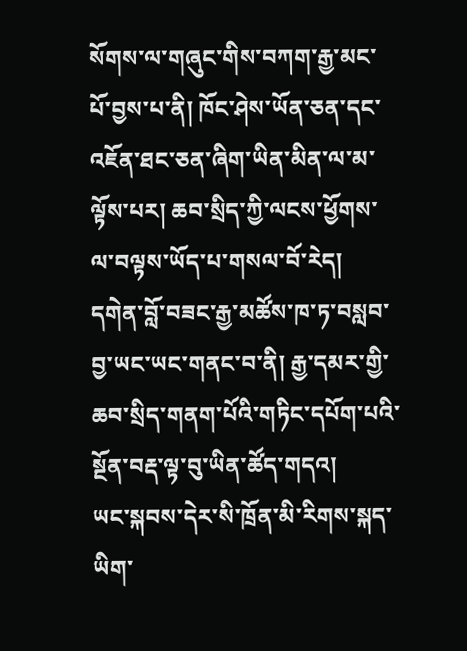སོགས་ལ་གཞུང་གིས་བཀག་རྒྱ་མང་པོ་བྱས་པ་ནི། ཁོང་ཤེས་ཡོན་ཅན་དང་འཇོན་ཐང་ཅན་ཞིག་ཡིན་མིན་ལ་མ་ལྟོས་པར། ཆབ་སྲིད་ཀྱི་ལངས་ཕྱོགས་ལ་བལྟས་ཡོད་པ་གསལ་བོ་རེད། དགེན་བློ་བཟང་རྒྱ་མཚོས་ཁ་ཏ་བསླབ་བྱ་ཡང་ཡང་གནང་བ་ནི། རྒྱ་དམར་གྱི་ཆབ་སྲིད་གནག་པོའི་གཏིང་དཔོག་པའི་སྔོན་བརྡ་ལྟ་བུ་ཡིན་ཚོད་གདའ།
ཡང་སྐབས་དེར་སི་ཁྲོན་མི་རིགས་སྐད་ཡིག་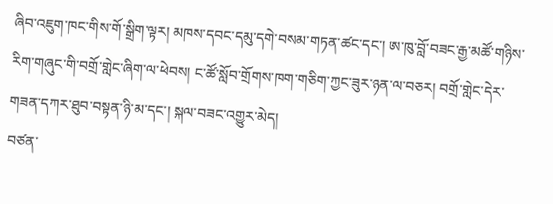ཞིབ་འཇུག་ཁང་གིས་གོ་སྒྲིག་ལྟར། མཁས་དབང་དམུ་དགེ་བསམ་གཏན་ཚང་དང་། ཨ་ཁུ་བློ་བཟང་རྒྱ་མཚོ་གཉིས་རིག་གཞུང་གི་བགྲོ་གླེང་ཞིག་ལ་ཕེབས། ང་ཚོ་སློབ་གྲོགས་ཁག་གཅིག་ཀྱང་ཟུར་ཉན་ལ་བཅར། བགྲོ་གླེང་དེར་གཟན་དཀར་ཐུབ་བསྟན་ཉི་མ་དང་། སྐལ་བཟང་འགྱུར་མེད།
བཙན་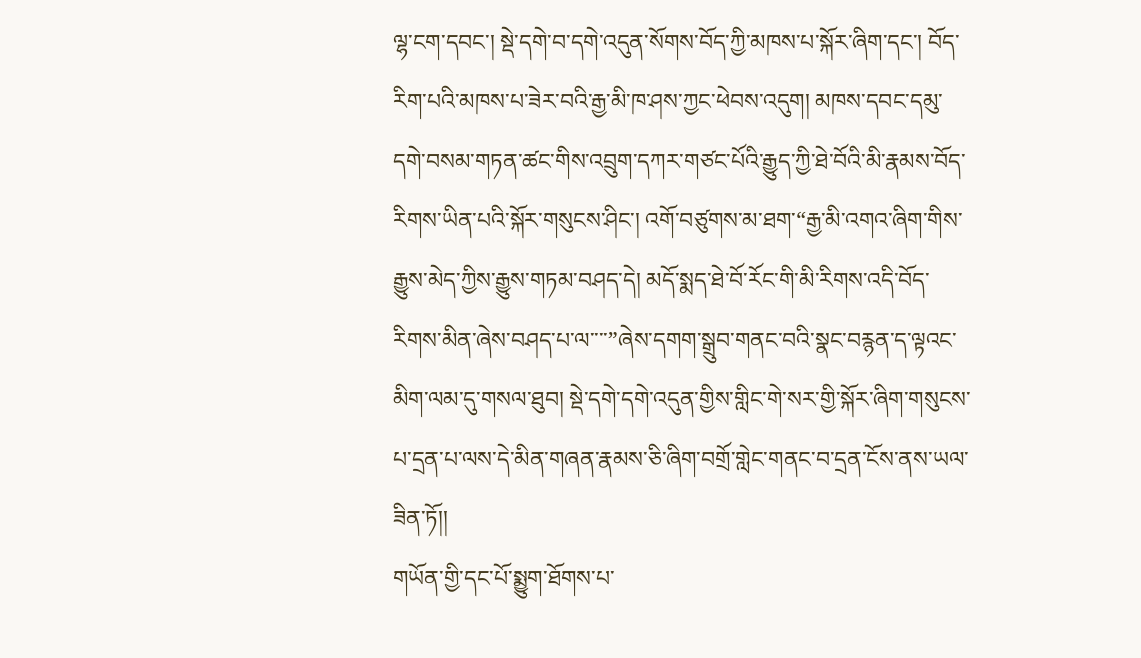ལྷ་ངག་དབང་། སྡེ་དགེ་བ་དགེ་འདུན་སོགས་བོད་ཀྱི་མཁས་པ་སྐོར་ཞིག་དང་། བོད་རིག་པའི་མཁས་པ་ཟེར་བའི་རྒྱ་མི་ཁ་ཤས་ཀྱང་ཕེབས་འདུག། མཁས་དབང་དམུ་དགེ་བསམ་གཏན་ཚང་གིས་འབྲུག་དཀར་གཙང་པོའི་རྒྱུད་ཀྱི་ཐེ་བོའི་མི་རྣམས་བོད་རིགས་ཡིན་པའི་སྐོར་གསུངས་ཤིང་། འགོ་བཙུགས་མ་ཐག་“རྒྱ་མི་འགའ་ཞིག་གིས་རྒྱུས་མེད་ཀྱིས་རྒྱུས་གཏམ་བཤད་དེ། མདོ་སྨད་ཐེ་བོ་རོང་གི་མི་རིགས་འདི་བོད་རིགས་མིན་ཞེས་བཤད་པ་ལ་་་་”ཞེས་དགག་སྒྲུབ་གནང་བའི་སྣང་བརྙན་ད་ལྟའང་མིག་ལམ་དུ་གསལ་ཐུབ། སྡེ་དགེ་དགེ་འདུན་གྱིས་གླིང་གེ་སར་གྱི་སྐོར་ཞིག་གསུངས་པ་དྲན་པ་ལས་དེ་མིན་གཞན་རྣམས་ཅི་ཞིག་བགྲོ་གླེང་གནང་བ་དྲན་ངོས་ནས་ཡལ་ཟིན་ཏོ།།
གཡོན་གྱི་དང་པོ་སྨྱུག་ཐོགས་པ་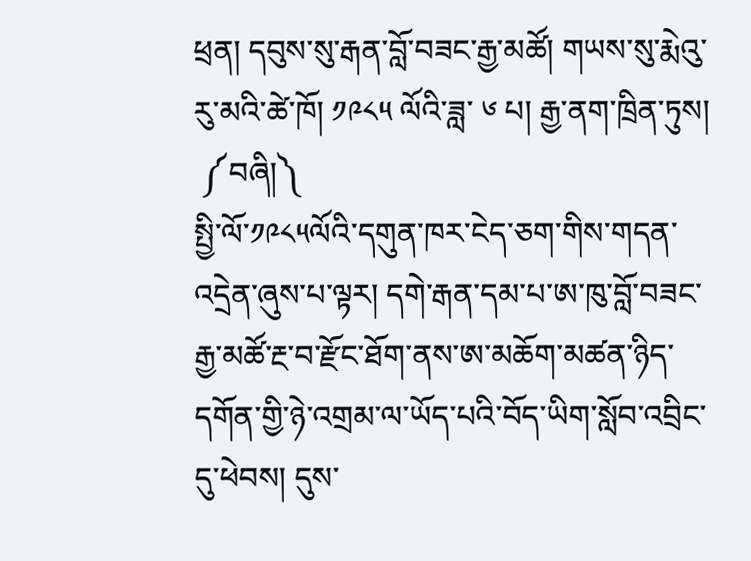ཕྲན། དབུས་སུ་རྒན་བློ་བཟང་རྒྱ་མཚོ། གཡས་སུ་རྨེའུ་རུ་མའི་ཚེ་ཁོ། ༡༩༨༥ ལོའི་ཟླ་ ༦ པ། རྒྱ་ནག་ཁྲིན་ཏུས།
 ༼བཞི།༽
སྤྱི་ལོ་༡༩༨༥ལོའི་དགུན་ཁར་ངེད་ཅག་གིས་གདན་འདྲེན་ཞུས་པ་ལྟར། དགེ་རྒན་དམ་པ་ཨ་ཁུ་བློ་བཟང་རྒྱ་མཚོ་རྔ་བ་རྫོང་ཐོག་ནས་ཨ་མཆོག་མཚན་ཉིད་དགོན་གྱི་ཉེ་འགྲམ་ལ་ཡོད་པའི་བོད་ཡིག་སློབ་འབྲིང་དུ་ཕེབས། དུས་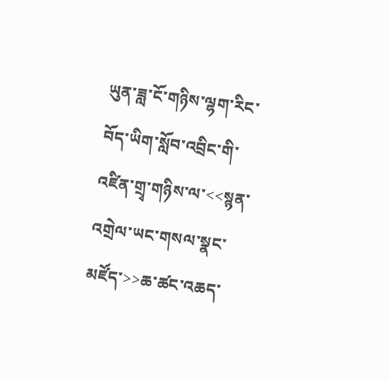ཡུན་ཟླ་ངོ་གཉིས་ལྷག་རིང་བོད་ཡིག་སློབ་འབྲིང་གི་འཛིན་གྲྭ་གཉིས་ལ་<<སྙན་འགྲེལ་ཡང་གསལ་སྣང་མཛོད་>>ཆ་ཚང་འཆད་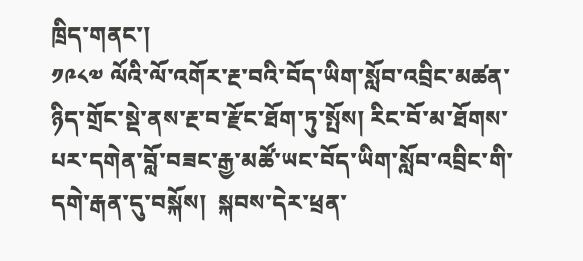ཁྲིད་གནང་།
༡༩༨༧ ལོའི་ལོ་འགོར་རྔ་བའི་བོད་ཡིག་སློབ་འབྲིང་མཚན་ཉིད་གྲོང་སྡེ་ནས་རྔ་བ་རྫོང་ཐོག་ཏུ་སྤོས། རིང་བོ་མ་ཐོགས་པར་དགེན་བློ་བཟང་རྒྱ་མཚོ་ཡང་བོད་ཡིག་སློབ་འབྲིང་གི་དགེ་རྒན་དུ་བསྐོས།  སྐབས་དེར་ཕྲན་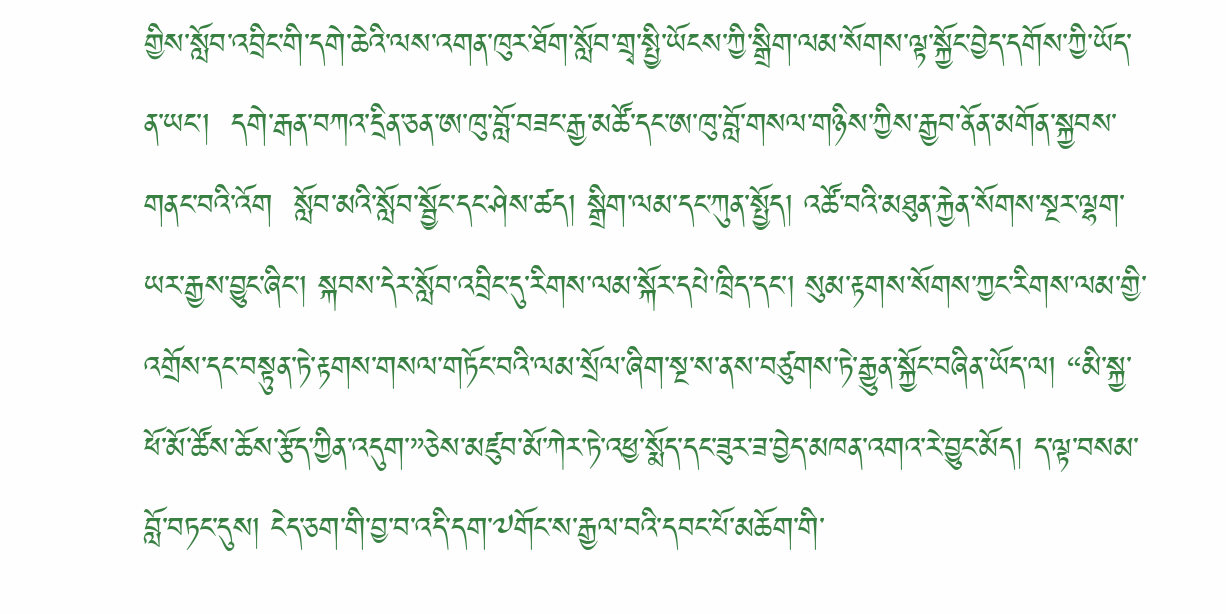གྱིས་སློབ་འབྲིང་གི་དགེ་ཆེའི་ལས་འགན་ཁུར་ཐོག་སློབ་གྲྭ་སྤྱི་ཡོངས་ཀྱི་སྒྲིག་ལམ་སོགས་ལྟ་སྐྱོང་བྱེད་དགོས་ཀྱི་ཡོད་ན་ཡང་།  དགེ་རྒན་བཀའ་དྲིན་ཅན་ཨ་ཁུ་བློ་བཟང་རྒྱ་མཚོ་དང་ཨ་ཁུ་བློ་གསལ་གཉིས་ཀྱིས་རྒྱབ་ནོན་མགོན་སྐྱབས་གནང་བའི་འོག  སློབ་མའི་སློབ་སྦྱོང་དང་ཤེས་ཚད། སྒྲིག་ལམ་དང་ཀུན་སྤྱོད། འཚོ་བའི་མཐུན་རྐྱེན་སོགས་སྔར་ལྷག་ཡར་རྒྱས་བྱུང་ཞིང་། སྐབས་དེར་སློབ་འབྲིང་དུ་རིགས་ལམ་སྐོར་དཔེ་ཁྲིད་དང་། སུམ་རྟགས་སོགས་ཀྱང་རིགས་ལམ་གྱི་འགྲོས་དང་བསྟུན་ཏེ་རྟགས་གསལ་གཏོང་བའི་ལམ་སྲོལ་ཞིག་སྔ་ས་ནས་བཙུགས་ཏེ་རྒྱུན་སྐྱོང་བཞིན་ཡོད་ལ། “མི་སྐྱ་ཕོ་མོ་ཚོས་ཆོས་རྩོད་ཀྱིན་འདུག་”ཅེས་མཛུབ་མོ་ཀེར་ཏེ་འཕྱ་སྨོད་དང་ཟུར་ཟ་བྱེད་མཁན་འགའ་རེ་བྱུང་མོད། ད་ལྟ་བསམ་བློ་བཏང་དུས། ངེད་ཅག་གི་བྱ་བ་འདི་དག་༧གོང་ས་རྒྱལ་བའི་དབང་པོ་མཆོག་གི་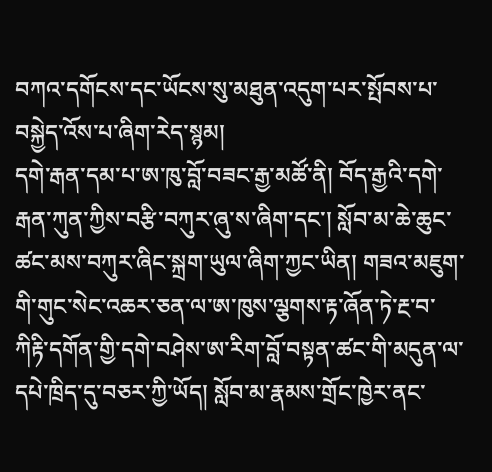བཀའ་དགོངས་དང་ཡོངས་སུ་མཐུན་འདུག་པར་སྤོབས་པ་བསྐྱེད་འོས་པ་ཞིག་རེད་སྙམ།
དགེ་རྒན་དམ་པ་ཨ་ཁུ་བློ་བཟང་རྒྱ་མཚོ་ནི། བོད་རྒྱའི་དགེ་རྒན་ཀུན་ཀྱིས་བརྩི་བཀུར་ཞུ་ས་ཞིག་དང་། སློབ་མ་ཆེ་ཆུང་ཚང་མས་བཀུར་ཞིང་སྐྲག་ཡུལ་ཞིག་ཀྱང་ཡིན། གཟའ་མཇུག་གི་གུང་སེང་འཆར་ཅན་ལ་ཨ་ཁུས་ལྕགས་རྟ་ཞོན་ཏེ་རྔ་བ་ཀིརྟི་དགོན་གྱི་དགེ་བཤེས་ཨ་རིག་བློ་བསྟན་ཚང་གི་མདུན་ལ་དཔེ་ཁྲིད་དུ་བཅར་ཀྱི་ཡོད། སློབ་མ་རྣམས་གྲོང་ཁྱེར་ནང་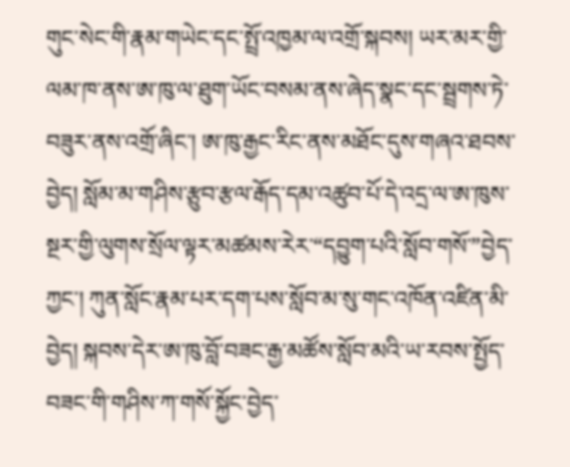གུང་སེང་གི་རྣམ་གཡེང་དང་སྤྲོ་འཁྱམ་ལ་འགྲོ་སྐབས། ཡར་མར་གྱི་ལམ་ཁ་ནས་ཨ་ཁུ་ལ་ཐུག་ཡོང་བསམ་ནས་ཞེད་སྣང་དང་སྦྲགས་ཏེ་བཟུར་ནས་འགྲོ་ཞིང་། ཨ་ཁུ་རྒྱང་རིང་ནས་མཐོང་དུས་གཞའ་ཐབས་བྱེད། སློམ་མ་གཤིས་རྩུབ་རྩལ་རྒོད་དམ་འཚུབ་པོ་དེ་འདྲ་ལ་ཨ་ཁུས་སྔར་གྱི་ལུགས་སྲོལ་ལྟར་མཚམས་རེར་“དབྱུག་པའི་སློབ་གསོ་”བྱེད་ཀྱང་། ཀུན་སློང་རྣམ་པར་དག་པས་སློབ་མ་སུ་གང་འཁོན་འཛིན་མི་བྱེད། སྐབས་དེར་ཨ་ཁུ་བློ་བཟང་རྒྱ་མཚོས་སློབ་མའི་ཡ་རབས་སྤྱོད་བཟང་གི་གཤིས་ཀ་གསོ་སྐྱོང་བྱེད་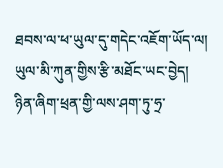ཐབས་ལ་ཕ་ཡུལ་དུ་གདེང་འཇོག་ཡོད་ལ། ཡུལ་མི་ཀུན་གྱིས་རྩི་མཐོང་ཡང་བྱེད།
ཉིན་ཞིག་ཕྲན་གྱི་ལས་ཤག་ཏུ་ཧྲ་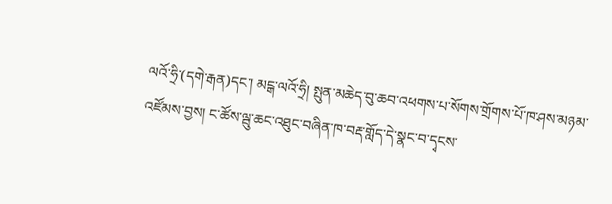ལའོ་ཧྲི་(དགེ་རྒན)དང་། མངྒ་ལའོ་ཧྲི། སྤུན་མཆེད་བུ་ཆབ་འཕགས་པ་སོགས་གྲོགས་པོ་ཁ་ཤས་མཉམ་འཛོམས་བྱས། ང་ཚོས་ལྦུ་ཆང་འཐུང་བཞིན་ཁ་བརྡ་གློད་དེ་སྣང་བ་དྭངས་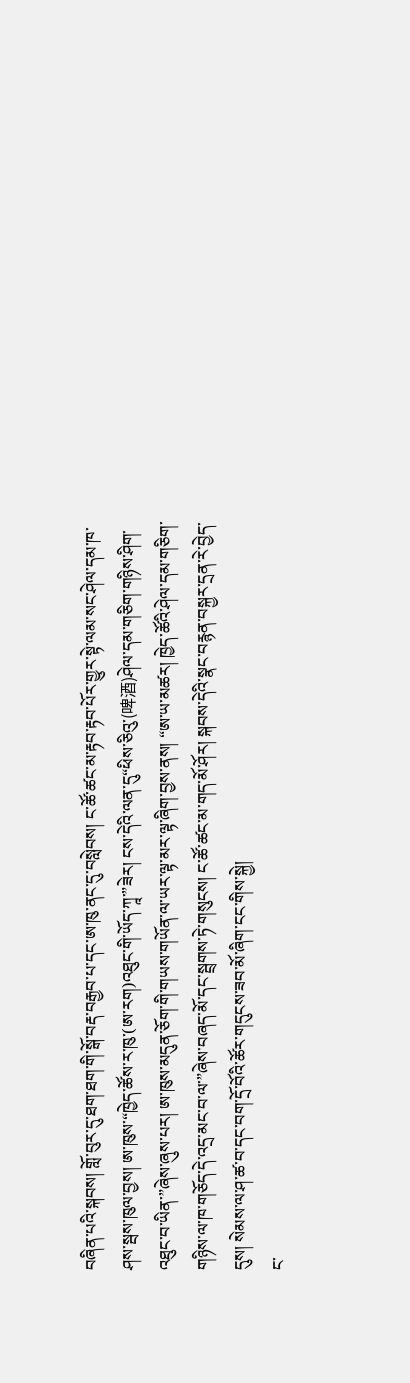བཞིན་པའི་སྐབས། གློ་བུར་དུ་ཐག་ཐག་གི་སྒོ་བརྡ་བརྒྱབ་པ་དང་ཨ་ཁུ་ནང་དུ་བསླེབས། ང་ཚོ་ཚང་མ་རྟབ་རྟབ་པོར་གྱུར་སྟེ་ལམ་སང་ཤེལ་དམ་ཁ་ཤས་སྦས་ཁུལ་བྱས། ཨ་ཁུས་“ཁྱེད་ཚོས་ར་ཁུ་(ཨ་རག)འཐུང་གི་ཡོད་ཀཱ་”ཟེར། ངས་དེའི་ལན་དུ“ཕིས་ཅིའུ་(啤酒)ཤེལ་དམ་གཅིག་གཉིས་ཤིག་འཐུང་བ་ཡིན་”ཞེས་ཞུས་པར། ཨ་ཁུས་མདུན་ཅོག་གི་གཡས་གཡོན་ལ་ཡར་ལྟ་མར་ལྟ་ཞིག་བྱས་ནས། “ཨ་ཡ་མཚར། ཁྱེད་ཚོའི་ཤེལ་དམ་གཅིག་གཉིས་ལ་ཁ་གཅོད་དེ་འདྲ་མང་བ་ལ་”ཞེས་བཞད་མོ་དང་སྦྲགས་ཏེ་གསུངས། ང་ཚོ་ཚང་མ་གད་མོ་ཤོར། སྐབས་དེའི་སྣང་བརྙན་བསྐྱར་དྲན་རེ་བྱེད་དུས། སེམས་ལ་ཤ་ཚ་བ་དང་བག་དྲོ་བོའི་ཚོར་གདུངས་ཟབ་མོ་ཞིག་ངང་གིས་སྐྱེ།
ང་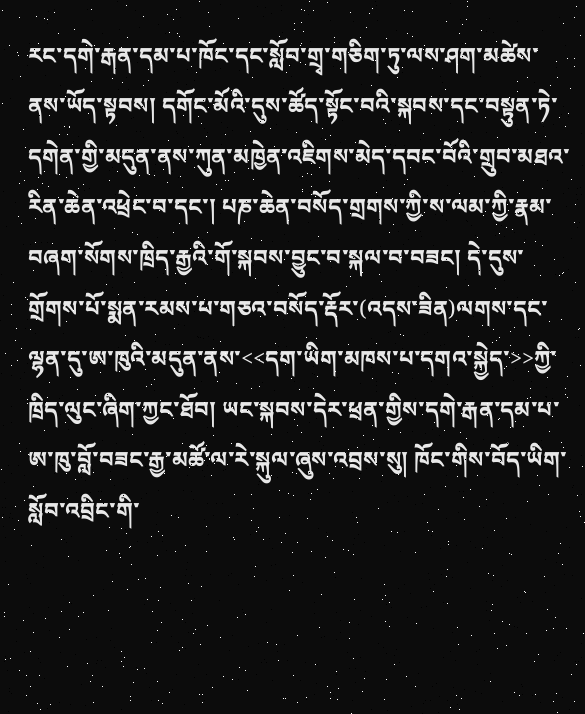རང་དགེ་རྒན་དམ་པ་ཁོང་དང་སློབ་གྲྭ་གཅིག་ཏུ་ལས་ཤག་མཚེས་ནས་ཡོད་སྟབས། དགོང་མོའི་དུས་ཚོད་སྟོང་བའི་སྐབས་དང་བསྟུན་ཏེ་དགེན་གྱི་མདུན་ནས་ཀུན་མཁྱེན་འཇིགས་མེད་དབང་བོའི་གྲུབ་མཐའ་རིན་ཆེན་འཕྲེང་བ་དང་། པཎ་ཆེན་བསོད་གྲགས་ཀྱི་ས་ལམ་ཀྱི་རྣམ་བཞག་སོགས་ཁྲིད་རྒྱའི་གོ་སྐབས་བྱུང་བ་སྐལ་བ་བཟང། དེ་དུས་གྲོགས་པོ་སྨན་རམས་པ་གཅའ་བསོད་རྡོར་(འདས་ཟིན)ལགས་དང་ལྷན་དུ་ཨ་ཁུའི་མདུན་ནས་<<དག་ཡིག་མཁས་པ་དགའ་སྐྱེད་>>ཀྱི་ཁྲིད་ལུང་ཞིག་ཀྱང་ཐོབ། ཡང་སྐབས་དེར་ཕྲན་གྱིས་དགེ་རྒན་དམ་པ་ཨ་ཁུ་བློ་བཟང་རྒྱ་མཚོ་ལ་རེ་སྐུལ་ཞུས་འབྲས་སུ། ཁོང་གིས་བོད་ཡིག་སློབ་འབྲིང་གི་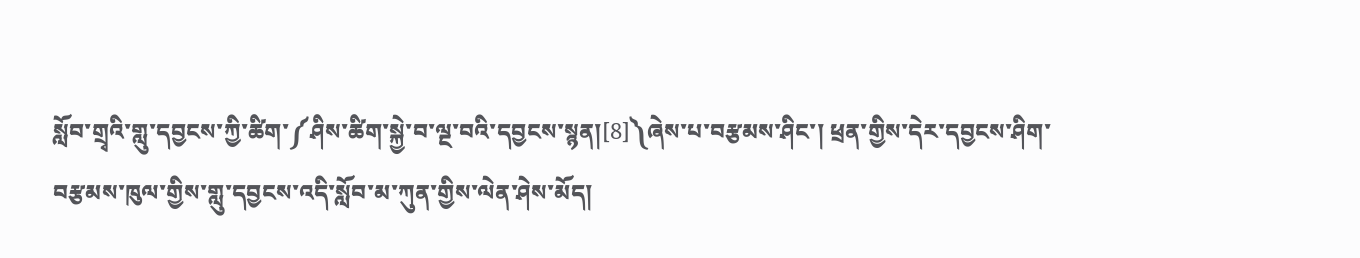སློབ་གྲྭའི་གླུ་དབྱངས་ཀྱི་ཚིག་༼ཤིས་ཚིག་སྐྱེ་བ་ལྔ་བའི་དབྱངས་སྙན།[8]༽ཞེས་པ་བརྩམས་ཤིང་། ཕྲན་གྱིས་དེར་དབྱངས་ཤིག་བརྩམས་ཁུལ་གྱིས་གླུ་དབྱངས་འདི་སློབ་མ་ཀུན་གྱིས་ལེན་ཤེས་མོད།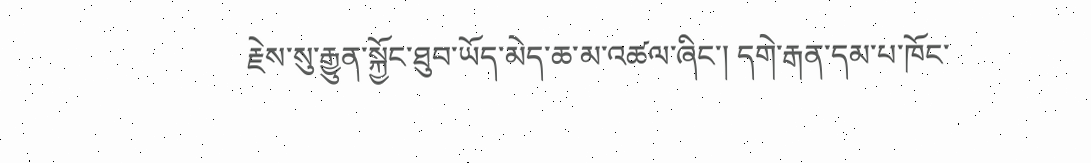རྗེས་སུ་རྒྱུན་སྐྱོང་ཐུབ་ཡོད་མེད་ཆ་མ་འཚལ་ཞིང་། དགེ་རྒན་དམ་པ་ཁོང་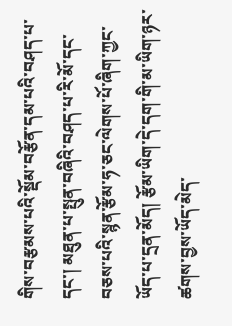གིས་བརྩམས་པའི་སྡོམ་བརྩོན་དམ་པའི་བཤད་པ་དང་། མཐུན་པ་སྤུན་བཞིའི་བཤད་པ་རི་མོ་དང་བཅས་པའི་སྙན་རྩོམ་ཧ་ཅང་ལེགས་པོ་ཞིག་ཀྱང་ཡོད་པ་དྲན་མོད། རྩོམ་ཡིག་དེ་དག་གི་མ་ཡིག་ཉར་ཚགས་བྱས་ཡོད་མེད་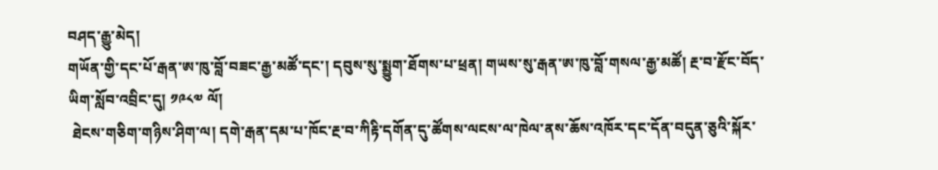བཤད་རྒྱུ་མེད།
གཡོན་གྱི་དང་པོ་རྒན་ཨ་ཁུ་བློ་བཟང་རྒྱ་མཚོ་དང་། དབུས་སུ་སྨྱུག་ཐོགས་པ་ཕྲན། གཡས་སུ་རྒན་ཨ་ཁུ་བློ་གསལ་རྒྱ་མཚོ། རྔ་བ་རྫོང་བོད་ཡིག་སློབ་འབྲིང་དུ། ༡༩༨༧ ལོ།
 ཐེངས་གཅིག་གཉིས་ཤིག་ལ། དགེ་རྒན་དམ་པ་ཁོང་རྔ་བ་ཀིརྟི་དགོན་དུ་ཚོགས་ལངས་ལ་ཁེལ་ནས་ཆོས་འཁོར་དང་དོན་བདུན་ཅུའི་སྐོར་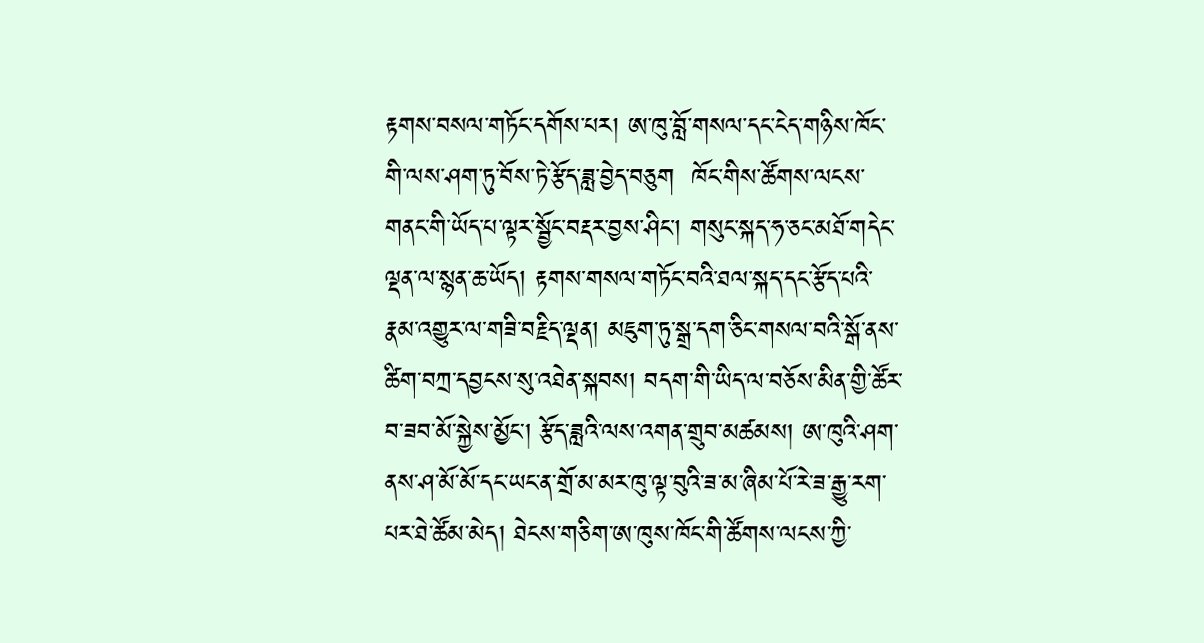རྟགས་བསལ་གཏོང་དགོས་པར། ཨ་ཁུ་བློ་གསལ་དང་ངེད་གཉིས་ཁོང་གི་ལས་ཤག་ཏུ་བོས་ཏེ་རྩོད་ཟླ་བྱེད་བཅུག  ཁོང་གིས་ཚོགས་ལངས་གནང་གི་ཡོད་པ་ལྟར་སྦྱོང་བརྡར་བྱས་ཤིང་། གསུང་སྐད་ཧ་ཅང་མཐོ་གདེང་ལྡན་ལ་སྙན་ཆ་ཡོད། རྟགས་གསལ་གཏོང་བའི་ཐལ་སྐད་དང་རྩོད་པའི་རྣམ་འགྱུར་ལ་གཟི་བརྗིད་ལྡན། མཇུག་ཏུ་སྒྲ་དག་ཅིང་གསལ་བའི་སྒོ་ནས་ཚིག་བཀྲ་དབྱངས་སུ་འཐེན་སྐབས། བདག་གི་ཡིད་ལ་བཅོས་མིན་གྱི་ཚོར་བ་ཟབ་མོ་སྐྱེས་མྱོང་། རྩོད་ཟླའི་ལས་འགན་གྲུབ་མཚམས། ཨ་ཁུའི་ཤག་ནས་ཤ་མོ་མོ་དང་ཡང་ན་གྲོ་མ་མར་ཁུ་ལྟ་བུའི་ཟ་མ་ཞིམ་པོ་རེ་ཟ་རྒྱུ་རག་པར་ཐེ་ཚོམ་མེད། ཐེངས་གཅིག་ཨ་ཁུས་ཁོང་གི་ཚོགས་ལངས་ཀྱི་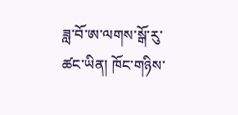ཟླ་བོ་ཨ་ལགས་སྒོ་རུ་ཚང་ཡིན། ཁོང་གཉིས་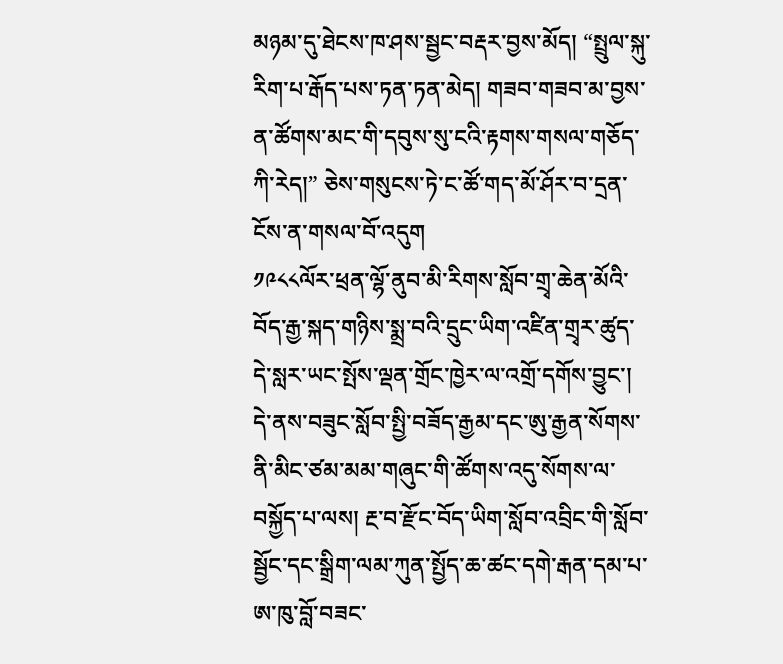མཉམ་དུ་ཐེངས་ཁ་ཤས་སྦྱང་བརྡར་བྱས་མོད། “སྤྲུལ་སྐུ་རིག་པ་རྒོད་པས་ཏན་ཏན་མེད། གཟབ་གཟབ་མ་བྱས་ན་ཚོགས་མང་གི་དབུས་སུ་ངའི་རྟགས་གསལ་གཅོད་ཀི་རེད།” ཅེས་གསུངས་ཏེ་ང་ཚོ་གད་མོ་ཤོར་བ་དྲན་ངོས་ན་གསལ་བོ་འདུག
༡༩༨༨ལོར་ཕྲན་ལྷོ་ནུབ་མི་རིགས་སློབ་གྲྭ་ཆེན་མོའི་བོད་རྒྱ་སྐད་གཉིས་སྨྲ་བའི་དྲུང་ཡིག་འཛིན་གྲྭར་ཚུད་དེ་སླར་ཡང་སྤོས་ལྡན་གྲོང་ཁྱེར་ལ་འགྲོ་དགོས་བྱུང་། དེ་ནས་བཟུང་སློབ་སྤྱི་བཟོད་རྒྱམ་དང་ཨུ་རྒྱན་སོགས་ནི་མིང་ཙམ་མམ་གཞུང་གི་ཚོགས་འདུ་སོགས་ལ་བསྐྱོད་པ་ལས། རྔ་བ་རྫོང་བོད་ཡིག་སློབ་འབྲིང་གི་སློབ་སྦྱོང་དང་སྒྲིག་ལམ་ཀུན་སྤྱོད་ཆ་ཚང་དགེ་རྒན་དམ་པ་ཨ་ཁུ་བློ་བཟང་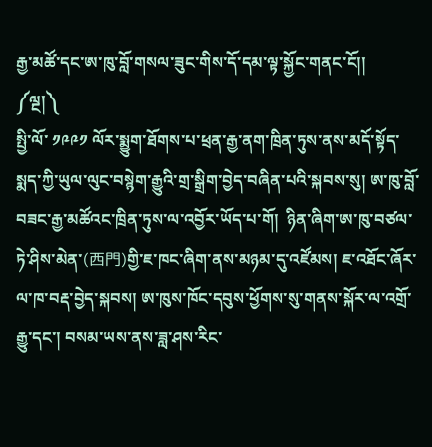རྒྱ་མཚོ་དང་ཨ་ཁུ་བློ་གསལ་ཟུང་གིས་དོ་དམ་ལྟ་སྐྱོང་གནང་ངོ།།
༼ལྔ།༽
སྤྱི་ལོ་ ༡༩༩༡ ལོར་སྨྱུག་ཐོགས་པ་ཕྲན་རྒྱ་ནག་ཁྲིན་ཏུས་ནས་མདོ་སྟོད་སྨད་ཀྱི་ཡུལ་ལུང་བསྙེག་རྒྱུའི་གྲ་སྒྲིག་བྱེད་བཞིན་པའི་སྐབས་སུ། ཨ་ཁུ་བློ་བཟང་རྒྱ་མཚོའང་ཁྲིན་ཏུས་ལ་འབྱོར་ཡོད་པ་གོ།  ཉིན་ཞིག་ཨ་ཁུ་བཙལ་ཏེ་ཤིས་མེན་(西門)གྱི་ཇ་ཁང་ཞིག་ནས་མཉམ་དུ་འཛོམས། ཇ་འཐོང་ཞོར་ལ་ཁ་བརྡ་བྱེད་སྐབས། ཨ་ཁུས་ཁོང་དབུས་ཕྱོགས་སུ་གནས་སྐོར་ལ་འགྲོ་རྒྱུ་དང་། བསམ་ཡས་ནས་ཟླ་ཤས་རིང་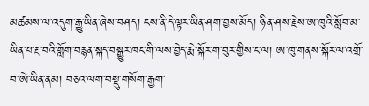མཚམས་ལ་འདུག་རྒྱུ་ཡིན་ཞེས་བཤད། ངས་ནི་དེ་ལྟར་ཡིན་ཤག་བྱས་མོད། ཉིན་ཤས་རྗེས་ཨ་ཁུའི་སློབ་མ་ཡིན་པ་རྔ་བའི་གློག་བརྙན་སྐད་བསྒྱུར་ཁང་གི་ལས་བྱེད་རྨེ་སྐོར་ག་བུར་གྱིས་ང་ལ། ཨ་ཁུ་གནས་སྐོར་ལ་འགྲོ་བ་ཨེ་ཡིན་ནམ། བཅའ་ལག་བསྡུ་གསོག་རྒྱག་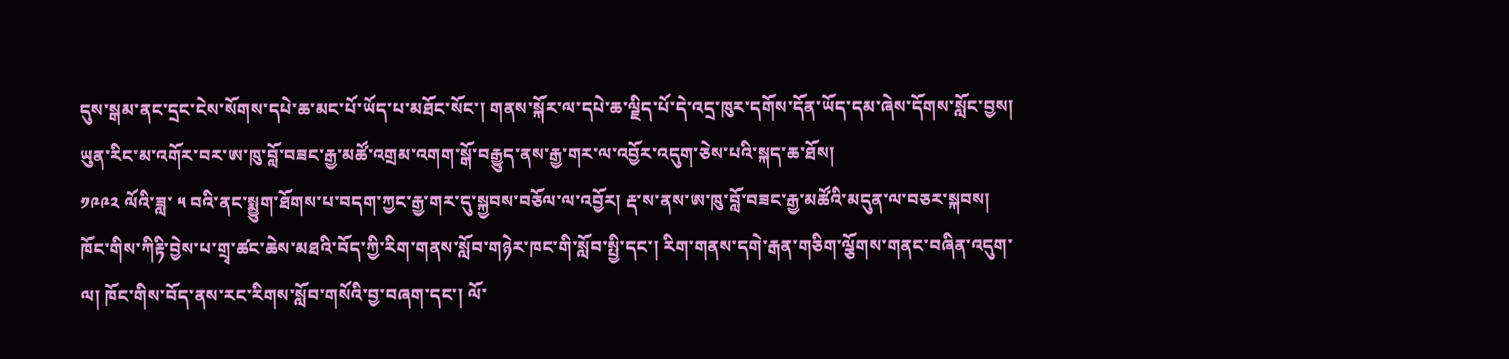དུས་སྒམ་ནང་དྲང་ངེས་སོགས་དཔེ་ཆ་མང་པོ་ཡོད་པ་མཐོང་སོང་། གནས་སྐོར་ལ་དཔེ་ཆ་ལྗིད་པོ་དེ་འདྲ་ཁུར་དགོས་དོན་ཡོད་དམ་ཞེས་དོགས་སློང་བྱས། ཡུན་རིང་མ་འགོར་བར་ཨ་ཁུ་བློ་བཟང་རྒྱ་མཚོ་འགྲམ་འགག་སྒོ་བརྒྱུད་ནས་རྒྱ་གར་ལ་འབྱོར་འདུག་ཅེས་པའི་སྐད་ཆ་ཐོས།
༡༩༩༢ ལོའི་ཟླ་ ༥ བའི་ནང་སྨྱུག་ཐོགས་པ་བདག་ཀྱང་རྒྱ་གར་དུ་སྐྱབས་བཅོལ་ལ་འབྱོར། རྡ་ས་ནས་ཨ་ཁུ་བློ་བཟང་རྒྱ་མཚོའི་མདུན་ལ་བཅར་སྐབས། ཁོང་གིས་ཀིརྟི་བྱེས་པ་གྲྭ་ཚང་ཆེས་མཐའི་བོད་ཀྱི་རིག་གནས་སློབ་གཉེར་ཁང་གི་སློབ་སྤྱི་དང་། རིག་གནས་དགེ་རྒན་གཅིག་ལྕོགས་གནང་བཞིན་འདུག་ལ། ཁོང་གིས་བོད་ནས་རང་རིགས་སློབ་གསོའི་བྱ་བཞག་དང་། ལོ་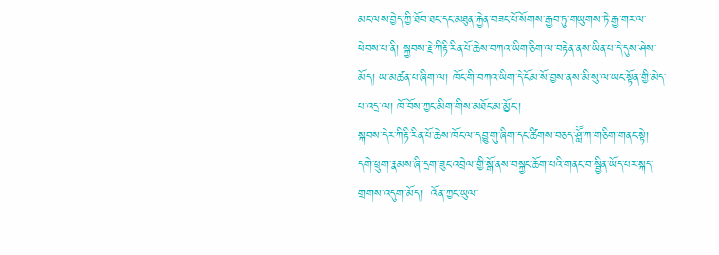མང་ལས་བྱེད་ཀྱི་ཐོབ་ཐང་དང་མཐུན་རྐྱེན་བཟང་པོ་སོགས་རྒྱབ་ཏུ་གཡུགས་ཏེ་རྒྱ་གར་ལ་ཕེབས་པ་ནི། སྐྱབས་རྗེ་ཀིརྟི་རིན་པོ་ཆེས་བཀའ་ཡིག་ཅིག་ལ་བརྟེན་ནས་ཡིན་པ་དེ་དུས་ཤེས་མོད། ཡ་མཚན་པ་ཞིག་ལ། ཁོང་གི་བཀའ་ཡིག་དེ་ངོམ་སོ་བྱས་ནས་མི་སུ་ལ་ཡང་སྟོན་གྱི་མེད་པ་འདྲ་ལ། ཁོ་བོས་ཀྱང་མིག་གིས་མཐོང་མ་མྱོང་།
སྐབས་དེར་ཀིརྟི་རིན་པོ་ཆེས་ཁོང་ལ་དབྱུ་གུ་ཞིག་དང་ཚིགས་བཅད་ཤླཽ་ཀ་གཅིག་གནང་སྟེ། དགེ་ཕྲུག་རྣམས་ཞི་དྲག་ཟུང་འབྲེལ་གྱི་སྒོ་ནས་བསྐྱང་ཆོག་པའི་གནང་བ་སྦྱིན་ཡོད་པར་སྐད་གྲགས་འདུག་མོད།  འོན་ཀྱང་ཡུལ་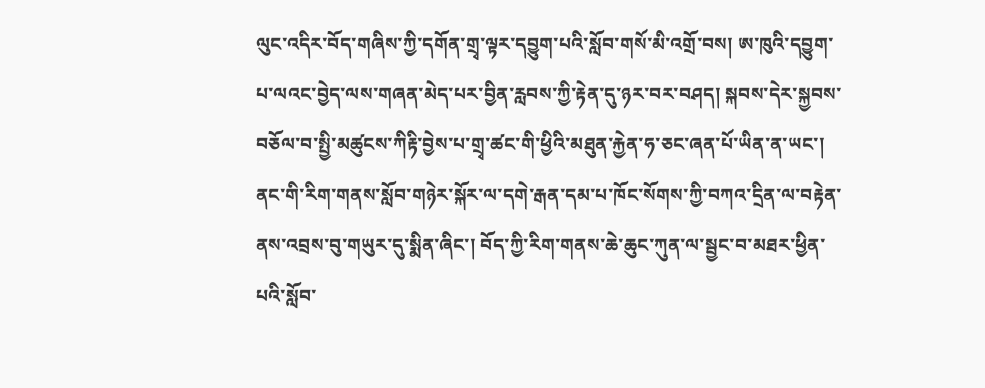ལུང་འདིར་བོད་གཞིས་ཀྱི་དགོན་གྲྭ་ལྟར་དབྱུག་པའི་སློབ་གསོ་མི་འགྲོ་བས། ཨ་ཁུའི་དབྱུག་པ་ལའང་བྱེད་ལས་གཞན་མེད་པར་བྱིན་རླབས་ཀྱི་རྟེན་དུ་ཉར་བར་བཤད། སྐབས་དེར་སྐྱབས་བཅོལ་བ་སྤྱི་མཚུངས་ཀིརྟི་བྱེས་པ་གྲྭ་ཚང་གི་ཕྱིའི་མཐུན་རྐྱེན་ཧ་ཅང་ཞན་པོ་ཡིན་ན་ཡང་། ནང་གི་རིག་གནས་སློབ་གཉེར་སྐོར་ལ་དགེ་རྒན་དམ་པ་ཁོང་སོགས་ཀྱི་བཀའ་དྲིན་ལ་བརྟེན་ནས་འབྲས་བུ་གཡུར་དུ་སྨིན་ཞིང་། བོད་ཀྱི་རིག་གནས་ཆེ་ཆུང་ཀུན་ལ་སྦྱང་བ་མཐར་ཕྱིན་པའི་སློབ་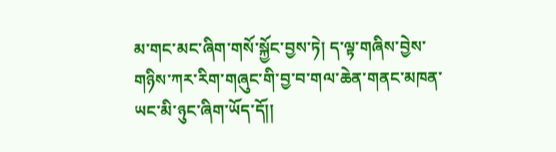མ་གང་མང་ཞིག་གསོ་སྐྱོང་བྱས་ཏེ། ད་ལྟ་གཞིས་བྱེས་གཉིས་ཀར་རིག་གཞུང་གི་བྱ་བ་གལ་ཆེན་གནང་མཁན་ཡང་མི་ཉུང་ཞིག་ཡོད་དོ།།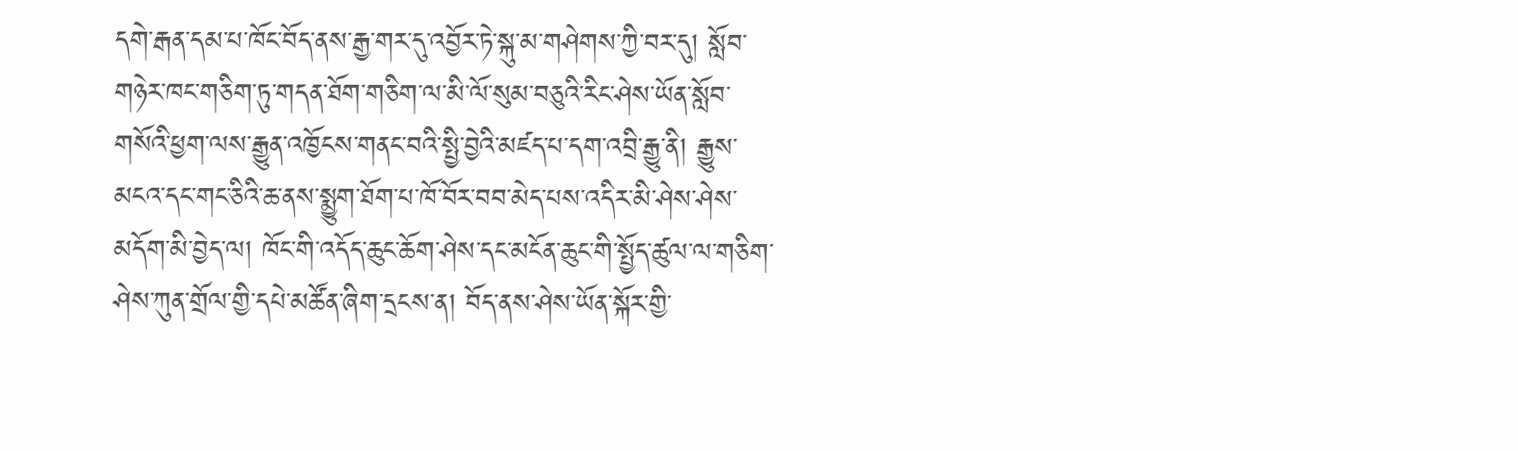དགེ་རྒན་དམ་པ་ཁོང་བོད་ནས་རྒྱ་གར་དུ་འབྱོར་ཏེ་སྐུ་མ་གཤེགས་ཀྱི་བར་དུ། སློབ་གཉེར་ཁང་གཅིག་ཏུ་གདན་ཐོག་གཅིག་ལ་མི་ལོ་སུམ་བཅུའི་རིང་ཤེས་ཡོན་སློབ་གསོའི་ཕྱག་ལས་རྒྱུན་འཁྱོངས་གནང་བའི་སྤྱི་བྱེའི་མཛད་པ་དག་འབྲི་རྒྱུ་ནི། རྒྱུས་མངའ་དང་གང་ཅིའི་ཆ་ནས་སྨྱུག་ཐོག་པ་ཁོ་བོར་བབ་མེད་པས་འདིར་མི་ཤེས་ཤེས་མདོག་མི་བྱེད་ལ། ཁོང་གི་འདོད་ཆུང་ཆོག་ཤེས་དང་མངོན་ཆུང་གི་སྤྱོད་ཚུལ་ལ་གཅིག་ཤེས་ཀུན་གྲོལ་གྱི་དཔེ་མཚོན་ཞིག་དྲངས་ན། བོད་ནས་ཤེས་ཡོན་སྐོར་གྱི་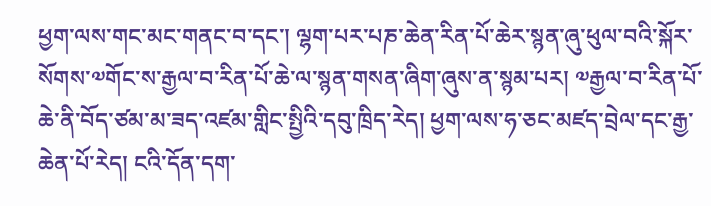ཕྱག་ལས་གང་མང་གནང་བ་དང་། ལྷག་པར་པཎ་ཆེན་རིན་པོ་ཆེར་སྙན་ཞུ་ཕུལ་བའི་སྐོར་སོགས་༧གོང་ས་རྒྱལ་བ་རིན་པོ་ཆེ་ལ་སྙན་གསན་ཞིག་ཞུས་ན་སྙམ་པར། ༧རྒྱལ་བ་རིན་པོ་ཆེ་ནི་བོད་ཙམ་མ་ཟད་འཛམ་གླིང་སྤྱིའི་དབུ་ཁྲིད་རེད། ཕྱག་ལས་ཧ་ཅང་མཛད་བྲེལ་དང་རྒྱ་ཆེན་པོ་རེད། ངའི་དོན་དག་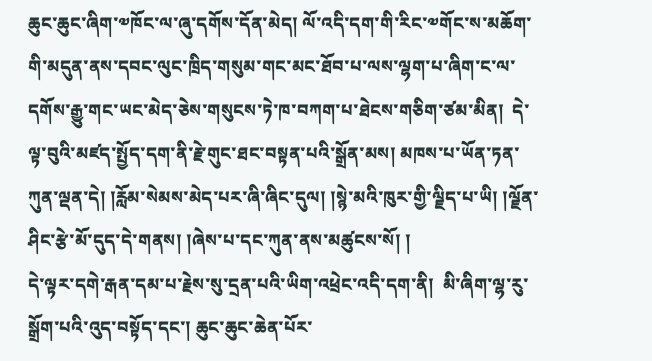ཆུང་ཆུང་ཞིག་༧ཁོང་ལ་ཞུ་དགོས་དོན་མེད། ལོ་འདི་དག་གི་རིང་༧གོང་ས་མཆོག་གི་མདུན་ནས་དབང་ལུང་ཁྲིད་གསུམ་གང་མང་ཐོབ་པ་ལས་ལྷག་པ་ཞིག་ང་ལ་དགོས་རྒྱུ་གང་ཡང་མེད་ཅེས་གསུངས་ཏེ་ཁ་བཀག་པ་ཐེངས་གཅིག་ཙམ་མིན།  དེ་ལྟ་བུའི་མཛད་སྤྱོད་དག་ནི་རྗེ་གུང་ཐང་བསྟན་པའི་སྒྲོན་མས། མཁས་པ་ཡོན་ཏན་ཀུན་ལྡན་དེ། །རློམ་སེམས་མེད་པར་ཞི་ཞིང་དུལ། །སྙེ་མའི་ཁུར་གྱི་ལྗིད་པ་ཡི། །ལྗོན་ཤིང་རྩེ་མོ་དུད་དེ་གནས། །ཞེས་པ་དང་ཀུན་ནས་མཚུངས་སོ། །
དེ་ལྟར་དགེ་རྒན་དམ་པ་རྗེས་སུ་དྲན་པའི་ཡིག་འཕྲེང་འདི་དག་ནི།  མི་ཞིག་ལྷ་རུ་སྒྲོག་པའི་འུད་བསྟོད་དང་། ཆུང་ཆུང་ཆེན་པོར་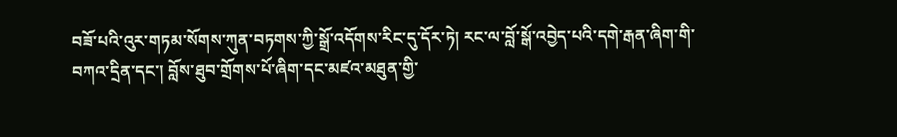བཟོ་པའི་འུར་གཏམ་སོགས་ཀུན་བཏགས་ཀྱི་སྒྲོ་འདོགས་རིང་དུ་དོར་ཏེ། རང་ལ་བློ་སྒོ་འབྱེད་པའི་དགེ་རྒན་ཞིག་གི་བཀའ་དྲིན་དང་། བློས་ཐུབ་གྲོགས་པོ་ཞིག་དང་མཛའ་མཐུན་གྱི་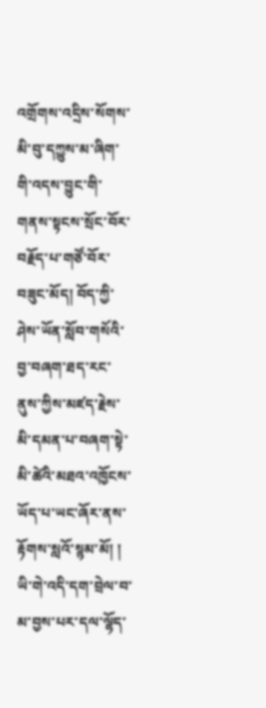འགྲོགས་འདྲིས་སོགས་མི་བུ་དཀྱུས་མ་ཞིག་གི་འདས་བྱུང་གི་གནས་སྟངས་སྲོང་བོར་བརྗོད་པ་གཙོ་བོར་བཟུང་མོད། བོད་ཀྱི་ཤེས་ཡོན་སློབ་གསོའི་བྱ་བཞག་ཐད་རང་ནུས་ཀྱིས་མཛད་རྗེས་མི་དམན་པ་བཞག་སྟེ་མི་ཚེའི་མཐའ་འཁྱོངས་ཡོད་པ་ཡང་ཞོར་ནས་རྟོགས་སླའོ་སྙམ་མོ། །
ཡི་གེ་འདི་དག་བྲེལ་བ་མ་བྱས་པར་དལ་ལྷོད་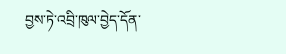བྱས་ཏེ་འབྲི་ཁུལ་བྱེད་དོན་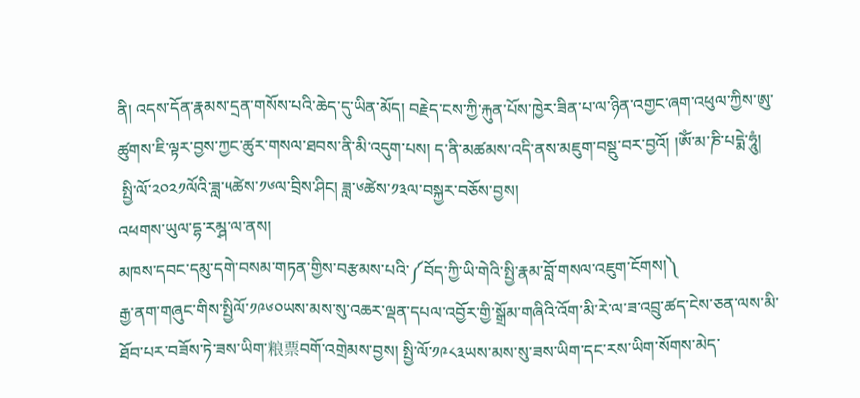ནི། འདས་དོན་རྣམས་དྲན་གསོས་པའི་ཆེད་དུ་ཡིན་མོད། བརྗེད་ངས་ཀྱི་རྐུན་པོས་ཁྱེར་ཟིན་པ་ལ་ཉིན་འགྱང་ཞག་འཕུལ་ཀྱིས་ཨུ་ཚུགས་ཇི་ལྟར་བྱས་ཀྱང་ཚུར་གསལ་ཐབས་ནི་མི་འདུག་པས། ད་ནི་མཚམས་འདི་ནས་མཇུག་བསྡུ་བར་བྱའོ། །ཨོཾ་མ་ཎི་པདྨེ་ཧཱུཾ།
 སྤྱི་ལོ་༢༠༢༡ལོའི་ཟླ་༥ཚེས་༡༦ལ་བྲིས་ཤིང། ཟླ་༦ཚེས་༡༣ལ་བསྐྱར་བཅོས་བྱས།
འཕགས་ཡུལ་དྷ་རམྴ་ལ་ནས།
མཁས་དབང་དམུ་དགེ་བསམ་གཏན་གྱིས་བརྩམས་པའི་༼བོད་ཀྱི་ཡི་གེའི་སྤྱི་རྣམ་བློ་གསལ་འཇུག་ངོགས།༽
རྒྱ་ནག་གཞུང་གིས་སྤྱིལོ་༡༩༦༠ཡས་མས་སུ་འཆར་ལྡན་དཔལ་འབྱོར་གྱི་སྒྲོམ་གཞིའི་འོག་མི་རེ་ལ་ཟ་འབྲུ་ཚད་ངེས་ཅན་ལས་མི་ཐོབ་པར་བཟོས་ཏེ་ཟས་ཡིག་粮票བགོ་འགྲེམས་བྱས། སྤྱི་ལོ་༡༩༨༣ཡས་མས་སུ་ཟས་ཡིག་དང་རས་ཡིག་སོགས་མེད་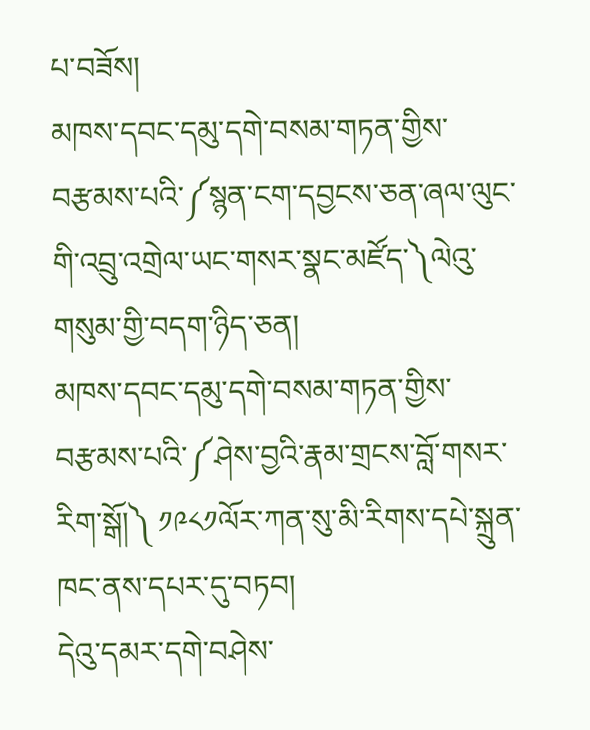པ་བཟོས།
མཁས་དབང་དམུ་དགེ་བསམ་གཏན་གྱིས་བརྩམས་པའི་༼སྙན་ངག་དབྱངས་ཅན་ཞལ་ལུང་གི་འབྲུ་འགྲེལ་ཡང་གསར་སྣང་མཛོད་༽ལེའུ་གསུམ་གྱི་བདག་ཉིད་ཅན།
མཁས་དབང་དམུ་དགེ་བསམ་གཏན་གྱིས་བརྩམས་པའི་༼ཤེས་བྱའི་རྣམ་གྲངས་བློ་གསར་རིག་སྒོ།༽ ༡༩༨༡ལོར་ཀན་སུ་མི་རིགས་དཔེ་སྐྲུན་ཁང་ནས་དཔར་དུ་བཏབ།
དེའུ་དམར་དགེ་བཤེས་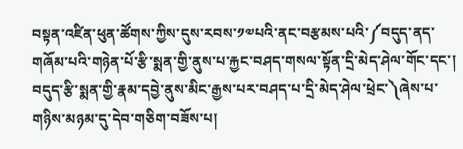བསྟན་འཛིན་ཕུན་ཚོགས་ཀྱིས་དུས་རབས་༡༧པའི་ནང་བརྩམས་པའི་༼བདུད་ནད་གཞོམ་པའི་གཉེན་པོ་རྩི་སྨན་གྱི་ནུས་པ་རྐྱང་བཤད་གསལ་སྟོན་དྲི་མེད་ཤེལ་གོང་དང་། བདུད་རྩི་སྨན་གྱི་རྣམ་དབྱེ་ནུས་མིང་རྒྱས་པར་བཤད་པ་དྲི་མེད་ཤེལ་ཕྲེང་༽ཞེས་པ་གཉིས་མཉམ་དུ་དེབ་གཅིག་བཟོས་པ།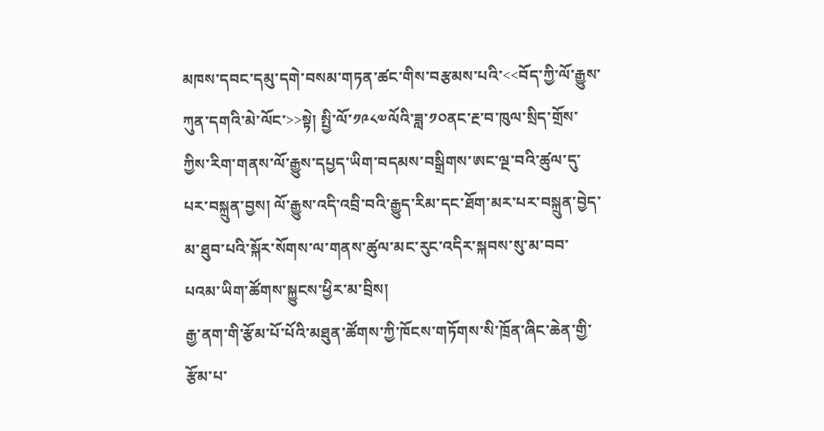མཁས་དབང་དམུ་དགེ་བསམ་གཏན་ཚང་གིས་བརྩམས་པའི་<<བོད་ཀྱི་ལོ་རྒྱུས་ཀུན་དགའི་མེ་ལོང་>>སྟེ། སྤྱི་ལོ་༡༩༨༧ལོའི་ཟླ་༡༠ནང་རྔ་བ་ཁུལ་སྲིད་གྲོས་ཀྱིས་རིག་གནས་ལོ་རྒྱུས་དཔྱད་ཡིག་བདམས་བསྒྲིགས་ཨང་ལྔ་བའི་ཚུལ་དུ་པར་བསྐྲུན་བྱས། ལོ་རྒྱུས་འདི་འབྲི་བའི་རྒྱུད་རིམ་དང་ཐོག་མར་པར་བསྐྲུན་བྱེད་མ་ཐུབ་པའི་སྐོར་སོགས་ལ་གནས་ཚུལ་མང་རུང་འདིར་སྐབས་སུ་མ་བབ་པའམ་ཡིག་ཚོགས་སྐྱུངས་ཕྱིར་མ་བྲིས།
རྒྱ་ནག་གི་རྩོམ་པོ་པོའི་མཐུན་ཚོགས་ཀྱི་ཁོངས་གཏོགས་སི་ཁྲོན་ཞིང་ཆེན་གྱི་རྩོམ་པ་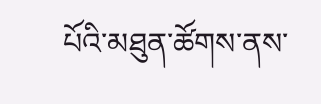པོའི་མཐུན་ཚོགས་ནས་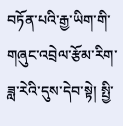བཏོན་པའི་རྒྱ་ཡིག་གི་གཞུང་འབྲེལ་རྩོམ་རིག་ཟླ་རེའི་དུས་དེབ་སྟེ། སྤྱི་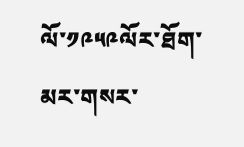ལོ་༡༩༥༩ལོར་ཐོག་མར་གསར་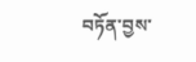བཏོན་བྱས་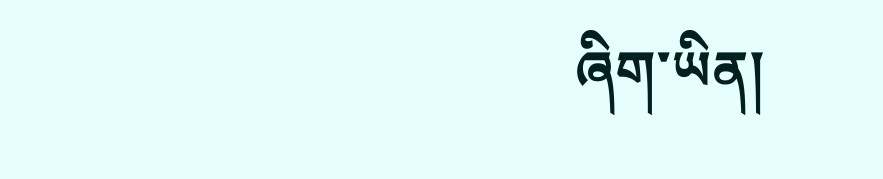ཞིག་ཡིན།